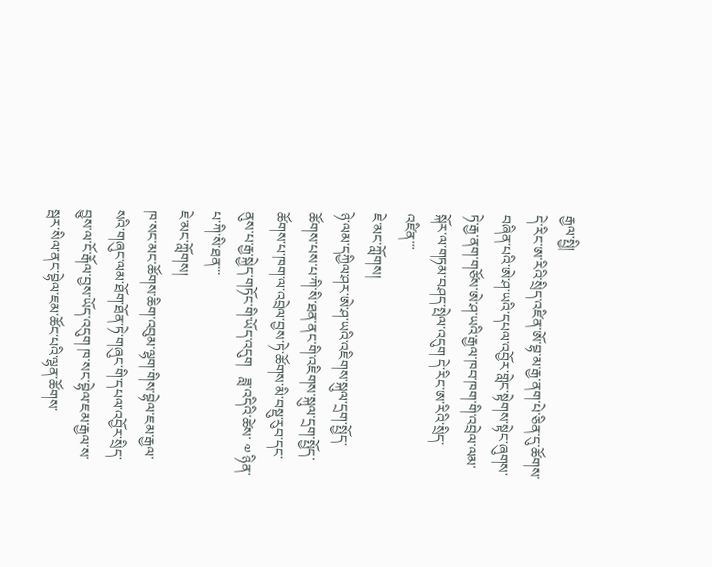རྒྱལ་སྤྱི།
དེ་རིང་ཨ་རིའི་སྲིད་འཛིན་ཨོ་བྷ་མ་རྒྱ་ནག་པེ་ཅིན་དུ་ཚོགས་བཞིན་པའི་ཨེ་ཤ་ཡའི་དཔལ་འབྱོར་གླེང་སྟེགས་སྟེང་ཞུགས་ཏེ་རྒྱ་ནག་གཙོས་ཨེ་ཤ་ཡའི་རྒྱལ་ཁབ་ཁག་གི་འབྲེལ་ལམ་སྐོར་ལ་གཏམ་བཤད་སྤེལ་འདུག དེ་རིང་ཨ་རིའི་སྲིད་འཛིན་་་
ཇེ་མང་ཀློགས།
ཉེ་ལམ་དཀྱིལ་ཤར་ཨེ་ཤ་ཡའི་འཇིགས་སྐུལ་དྲག་སྤྱོད་ཚོགས་པས་པ་ཀི་སི་ཐན་ནང་གི་འཇིགས་སྐུལ་དྲག་སྤྱོད་ཚོགས་པ་ཁག་ལ་འབྲེལ་བྱས་ཏེ་ཚོགས་མི་བསྡུ་རུབ་དང་ནུས་པ་རྒྱ་སྐྱེད་གཏོང་གི་ཡོད་འདུག   ཟླ་འདིའི་ཚེས་ ༧ ཉིན་པ་ཀི་སི་ཐན་་་
ཇེ་མང་ཀློགས།
ཁ་སང་མང་ཚོགས་ཆིག་འབུམ་ལྷག་གིས་བྷེལ་ཇམ་རྒྱལ་སའི་གཞུང་ལམ་ཐོག་ཐོན་ཏེ་གཞུང་གི་དཔལ་འབྱོར་སྲིད་བྱུས་ལ་ངོ་རྒོལ་བྱས་ཡོད་འདུག ཁ་སང་བྷེལ་ཇམ་རྒྱལ་ས་སྦར་སིལ་ནང་བྷེལ་ཇམ་ཚོང་པའི་ལྷན་ཚོགས་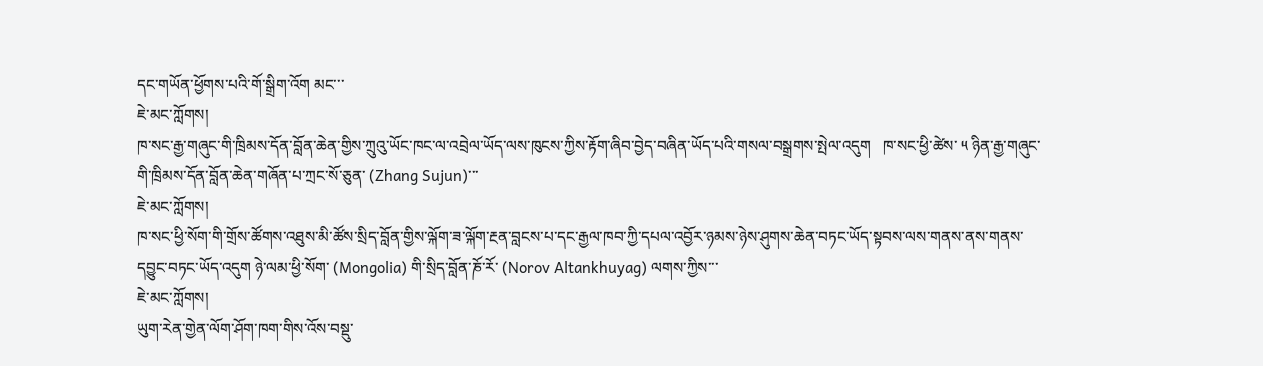དང་གཡོན་ཕྱོགས་པའི་གོ་སྒྲིག་འོག མང་་་
ཇེ་མང་ཀློགས།
ཁ་སང་རྒྱ་གཞུང་གི་ཁྲིམས་དོན་བློན་ཆེན་གྱིས་ཀྲུའུ་ཡོང་ཁང་ལ་འབྲེལ་ཡོད་ལས་ཁུངས་ཀྱིས་རྟོག་ཞིབ་བྱེད་བཞིན་ཡོད་པའི་གསལ་བསྒྲགས་སྤེལ་འདུག   ཁ་སང་ཕྱི་ཚེས་ ༥ ཉིན་རྒྱ་གཞུང་གི་ཁྲིམས་དོན་བློན་ཆེན་གཞོན་པ་ཀྲང་སོ་ཅུན་ (Zhang Sujun)་་་
ཇེ་མང་ཀློགས།
ཁ་སང་ཕྱི་སོག་གི་གྲོས་ཚོགས་འཐུས་མི་ཚོས་སྲིད་བློན་གྱིས་ལྐོག་ཟ་ལྐོག་རྔན་བླངས་པ་དང་རྒྱལ་ཁབ་ཀྱི་དཔལ་འབྱོར་ཉམས་ཉེས་ཤུགས་ཆེན་བཏང་ཡོད་སྟབས་ལས་གནས་ནས་གནས་དབྱུང་བཏང་ཡོད་འདུག ཉེ་ལམ་ཕྱི་སོག་ (Mongolia) གི་སྲིད་བློན་ཎོ་རོ་ (Norov Altankhuyag) ལགས་ཀྱིས་་་
ཇེ་མང་ཀློགས།
ཡུག་རེན་གྱེན་ལོག་ཤོག་ཁག་གིས་འོས་བསྡུ་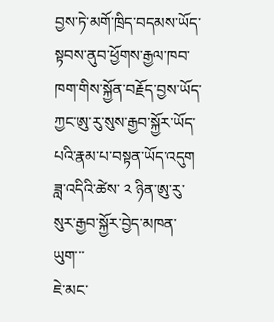བྱས་ཏེ་མགོ་ཁྲིད་བདམས་ཡོད་སྟབས་ནུབ་ཕྱོགས་རྒྱལ་ཁབ་ཁག་གིས་སྐྱོན་བརྗོད་བྱས་ཡོད་ཀྱང་ཨུ་རུ་སུས་རྒྱབ་སྐྱོར་ཡོད་པའི་རྣམ་པ་བསྟན་ཡོད་འདུག  ཟླ་འདིའི་ཚེས་ ༢ ཉིན་ཨུ་རུ་སུར་རྒྱབ་སྐྱོར་བྱེད་མཁན་ཡུག་་་
ཇེ་མང་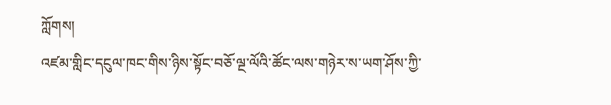ཀློགས།
འཛམ་གླིང་དངུལ་ཁང་གིས་ཉིས་སྟོང་བཅོ་ལྔ་ལོའི་ཚོང་ལས་གཉེར་ས་ཡག་ཤོས་ཀྱི་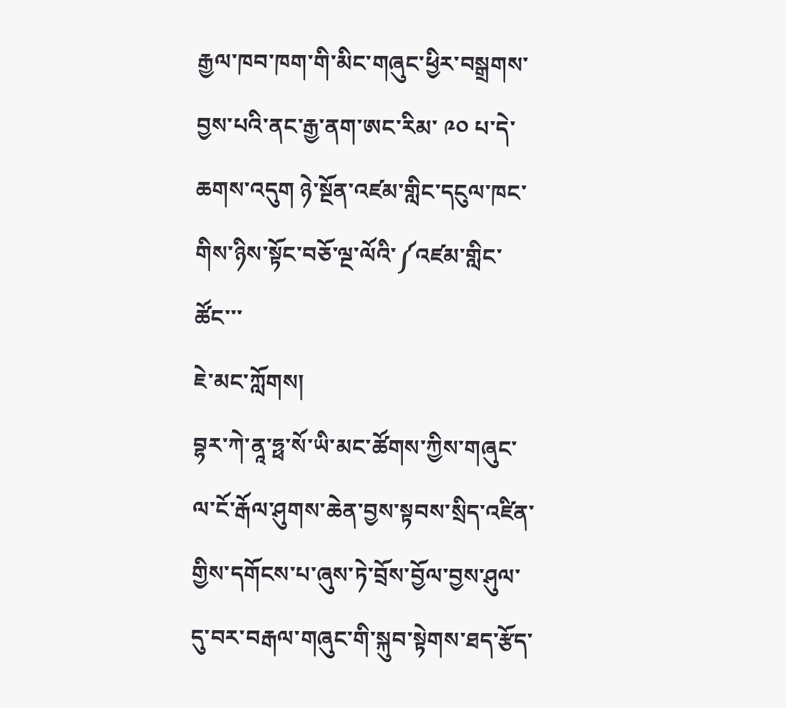རྒྱལ་ཁབ་ཁག་གི་མིང་གཞུང་ཕྱིར་བསྒྲགས་བྱས་པའི་ནང་རྒྱ་ནག་ཨང་རིམ་ ༩༠ པ་དེ་ཆགས་འདུག ཉེ་སྔོན་འཛམ་གླིང་དངུལ་ཁང་གིས་ཉིས་སྟོང་བཅོ་ལྔ་ལོའི་༼འཛམ་གླིང་ཚོང་་་
ཇེ་མང་ཀློགས།
བྷར་ཀེ་ནཱ་ཧྥ་སོ་ཡི་མང་ཚོགས་ཀྱིས་གཞུང་ལ་ངོ་རྒོལ་ཤུགས་ཆེན་བྱས་སྟབས་སྲིད་འཛིན་གྱིས་དགོངས་པ་ཞུས་ཏེ་བྲོས་བྱོལ་བྱས་ཤུལ་དུ་བར་བརྒལ་གཞུང་གི་སྐུབ་སྟེགས་ཐད་རྩོད་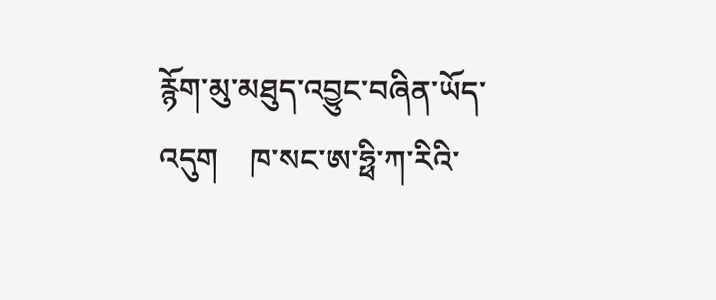རྙོག་མུ་མཐུད་འབྱུང་བཞིན་ཡོད་འདུག    ཁ་སང་ཨ་ཧྥི་ཀ་རིའི་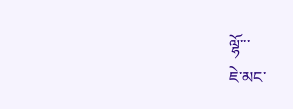ལྷོ་་་
ཇེ་མང་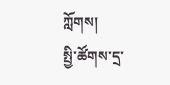ཀློགས།
སྤྱི་ཚོགས་དྲ་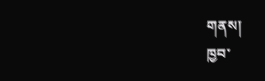གནས།
ཁྱབ་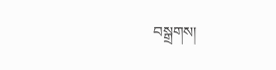བསྒྲགས།